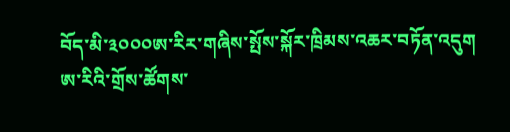བོད་མི་༣༠༠༠ཨ་རིར་གཞིས་སྤོས་སྐོར་ཁྲིམས་འཆར་བཏོན་འདུག
ཨ་རིའི་གྲོས་ཚོགས་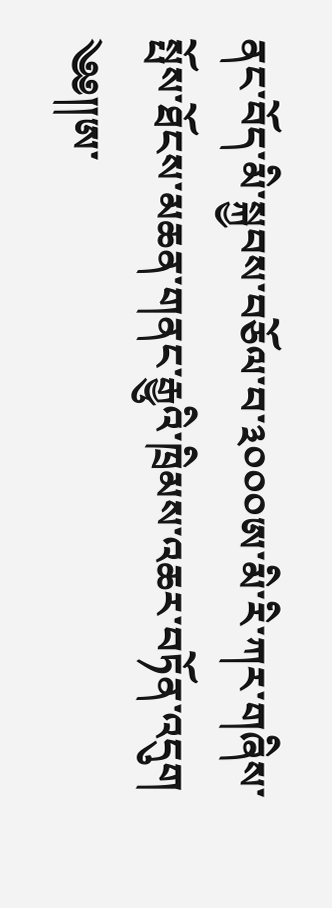ནང་བོད་མི་སྐྱབས་བཅོལ་བ་༣༠༠༠ཨ་མི་རི་ཀར་གཞིས་སྤོས་ཐོངས་མཆན་གནང་རྒྱུའི་ཁྲིམས་འཆར་བཏོན་འདུག
༄༅༎ཨ་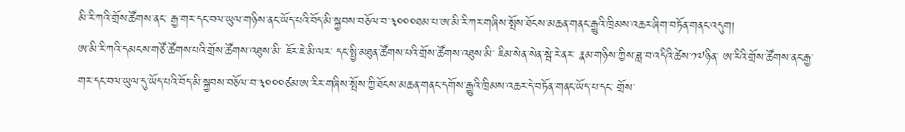མི་རི་ཀའི་གྲོས་ཚོགས་ནང་ རྒྱ་གར་དང་བལ་ཡུལ་གཉིས་ནང་ཡོད་པའི་བོད་མི་སྐྱབས་བཅོལ་བ་༣༠༠༠ཐམ་པ་ཨ་མི་རི་ཀར་གཞིས་སྤོས་ཐོངས་མཆན་གནང་རྒྱུའི་ཁྲིམས་འཆར་ཞིག་བཏོན་གནང་འདུག།
ཨ་མི་རི་ཀའི་དམངས་གཙོ་ཚོགས་པའི་གྲོས་ཚོགས་འཐུས་མི་ ཇོར་ཇེ་མི་ལར་ དང་སྤྱི་མཐུན་ཚོགས་པའི་གྲོས་ཚོགས་འཐུས་མི་ ཇིམ་སེན་སེན་སྦེ་རེ་ནར་ རྣམ་གཉིས་ཀྱིས་ཟླ་བ་འདིའི་ཚེས་༡༧ཉིན་ ཨ་རིའི་གྲོས་ཚོགས་ནང་རྒྱ་གར་དང་བལ་ཡུལ་དུ་ཡོད་པའི་བོད་མི་སྐྱབས་བཅོལ་བ་༣༠༠༠ཙམ་ཨ་རིར་གཞིས་སྤོས་ཀྱི་ཐོངས་མཆན་གནང་དགོས་རྒྱུའི་ཁྲིམས་འཆར་དེ་བཏོན་གནང་ཡོད་པ་དང་ གྲོས་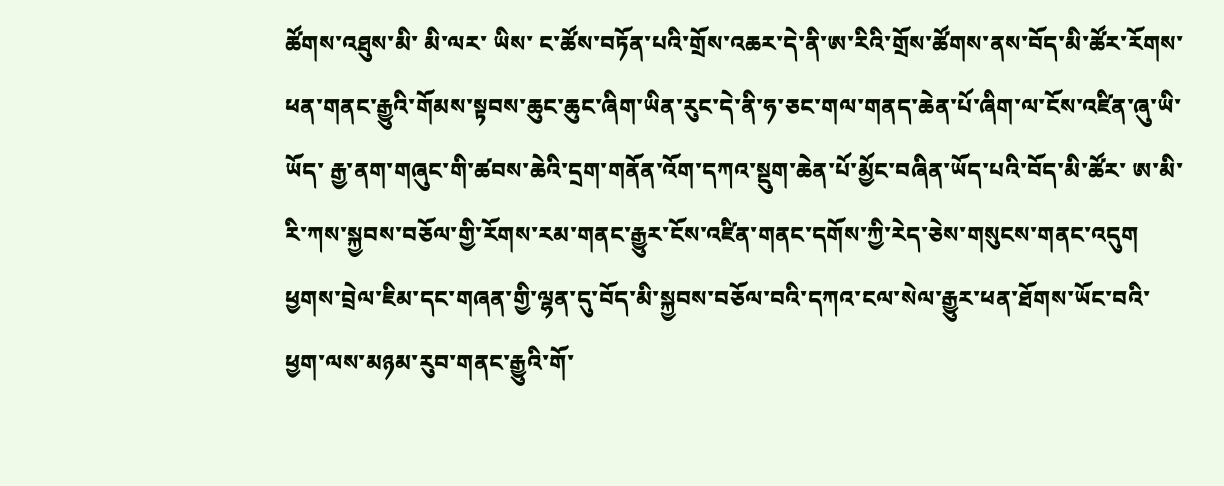ཚོགས་འཐུས་མི་ མི་ལར་ ཡིས་ ང་ཚོས་བཏོན་པའི་གྲོས་འཆར་དེ་ནི་ཨ་རིའི་གྲོས་ཚོགས་ནས་བོད་མི་ཚོར་རོགས་ཕན་གནང་རྒྱུའི་གོམས་སྟབས་ཆུང་ཆུང་ཞིག་ཡིན་རུང་དེ་ནི་ཧ་ཅང་གལ་གནད་ཆེན་པོ་ཞིག་ལ་ངོས་འཛིན་ཞུ་ཡི་ཡོད་ རྒྱ་ནག་གཞུང་གི་ཚབས་ཆེའི་དྲག་གནོན་འོག་དཀའ་སྡུག་ཆེན་པོ་མྱོང་བཞིན་ཡོད་པའི་བོད་མི་ཚོར་ ཨ་མི་རི་ཀས་སྐྱབས་བཅོལ་གྱི་རོགས་རམ་གནང་རྒྱུར་ངོས་འཛིན་གནང་དགོས་ཀྱི་རེད་ཅེས་གསུངས་གནང་འདུག
ཕྱགས་བྲེལ་ཇིམ་དང་གཞན་གྱི་ལྷན་དུ་བོད་མི་སྐྱབས་བཅོལ་བའི་དཀའ་ངལ་སེལ་རྒྱུར་ཕན་ཐོགས་ཡོང་བའི་ཕྱག་ལས་མཉམ་རུབ་གནང་རྒྱུའི་གོ་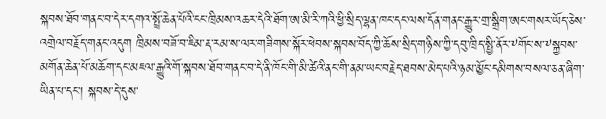སྐབས་ཐོབ་གནང་བ་དེར་དགའ་སྤྲོ་ཆེན་པོའི་ངང་ཁྲིམས་འཆར་དེའི་ཐོག་ཨ་མི་རི་ཀའི་ཕྱི་སྲིད་ལྷན་ཁང་དང་ལས་དོན་གནང་རྒྱུར་གྲ་སྒྲིག་ཨང་གསར་ཡོད་ཅེས་འགྲེལ་བརྗོད་གནང་འདུག ཁྲིམས་བཟོ་བ་ཇིམ་རྡ་རམ་ས་ལར་གཟིགས་སྐོར་ཕེབས་སྐབས་བོད་ཀྱི་ཆོས་སྲིད་གཉིས་ཀྱི་དབུ་ཁྲིད་སྤྱི་ནོར་༸གོང་ས་༸སྐྱབས་མགོན་ཆེན་པོ་མཆོག་དང་མཇལ་རྒྱུའི་གོ་སྐབས་ཐོབ་གནང་བ་དེ་ནི་ཁོང་གི་མི་ཚེའི་ནང་གི་ནམ་ཡང་བརྗེད་ཐབས་མེད་པའི་ཉམ་མྱོང་དམིགས་བསལ་ཅན་ཞིག་ཡིན་པ་དང་། སྐབས་དེ་དུས་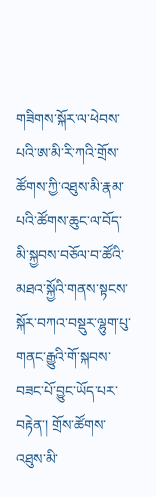གཟིགས་སྐོར་ལ་ཕེབས་པའི་ཨ་མི་རི་ཀའི་གྲོས་ཚོགས་ཀྱི་འཐུས་མི་རྣམ་པའི་ཚོགས་ཆུང་ལ་བོད་མི་སྐྱབས་བཅོལ་བ་ཚོའི་མཐའ་སྐྱོའི་གནས་སྟངས་སྐོར་བཀའ་བསྡུར་ལྷུག་པུ་གནང་རྒྱུའི་གོ་སྐབས་བཟང་པོ་བྱུང་ཡོད་པར་བརྟེན་། གྲོས་ཚོགས་འཐུས་མི་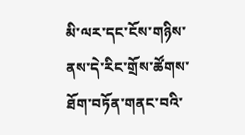མི་ལར་དང་ངོས་གཉིས་ནས་དེ་རིང་གྲོས་ཚོགས་ཐོག་བཏོན་གནང་བའི་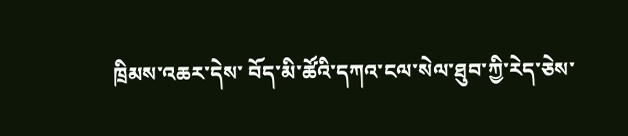ཁྲིམས་འཆར་དེས་ བོད་མི་ཚོའི་དཀའ་ངལ་སེལ་ཐུབ་ཀྱི་རེད་ཅེས་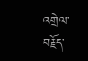འགྲེལ་བརྗོད་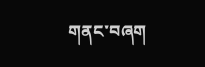གནང་བཞག